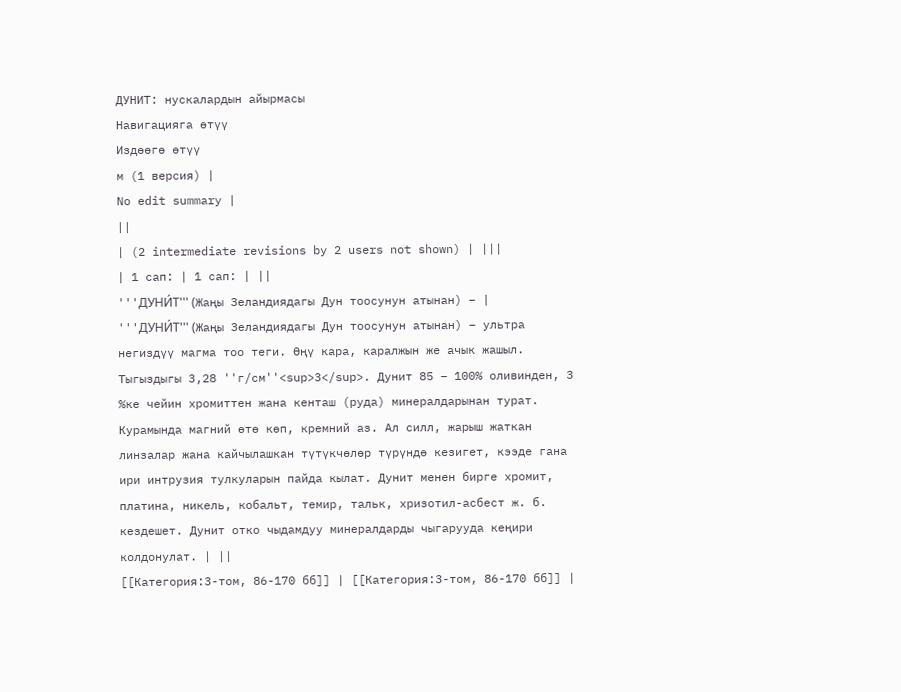ДУНИТ: нускалардын айырмасы
Навигацияга өтүү
Издөөгө өтүү
м (1 версия) |
No edit summary |
||
| (2 intermediate revisions by 2 users not shown) | |||
| 1 сап: | 1 сап: | ||
'''ДУНИ́Т''' (Жаңы Зеландиядагы Дун тоосунун атынан) – | '''ДУНИ́Т''' (Жаңы Зеландиядагы Дун тоосунун атынан) – ультра негиздүү магма тоо теги. Өңү кара, каралжын же ачык жашыл. Тыгыздыгы 3,28 ''г/см''<sup>3</sup>. Дунит 85 – 100% оливинден, 3 %ке чейин хромиттен жана кенташ (руда) минералдарынан турат. Курамында магний өтө көп, кремний аз. Ал силл, жарыш жаткан линзалар жана кайчылашкан түтүкчөлөр түрүндө кезигет, кээде гана ири интрузия тулкуларын пайда кылат. Дунит менен бирге хромит, платина, никель, кобальт, темир, тальк, хризотил-асбест ж. б. кездешет. Дунит отко чыдамдуу минералдарды чыгарууда кеңири колдонулат. | ||
[[Категория:3-том, 86-170 бб]] | [[Категория:3-том, 86-170 бб]] |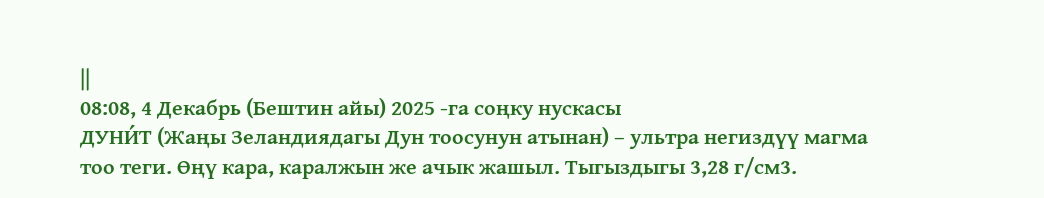||
08:08, 4 Декабрь (Бештин айы) 2025 -га соңку нускасы
ДУНИ́Т (Жаңы Зеландиядагы Дун тоосунун атынан) – ультра негиздүү магма тоо теги. Өңү кара, каралжын же ачык жашыл. Тыгыздыгы 3,28 г/см3.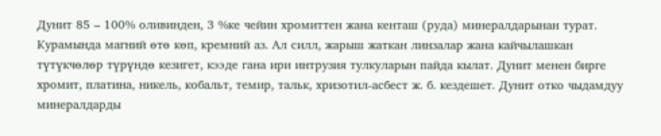Дунит 85 – 100% оливинден, 3 %ке чейин хромиттен жана кенташ (руда) минералдарынан турат. Курамында магний өтө көп, кремний аз. Ал силл, жарыш жаткан линзалар жана кайчылашкан түтүкчөлөр түрүндө кезигет, кээде гана ири интрузия тулкуларын пайда кылат. Дунит менен бирге хромит, платина, никель, кобальт, темир, тальк, хризотил-асбест ж. б. кездешет. Дунит отко чыдамдуу минералдарды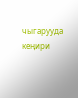чыгарууда кеңири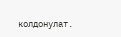колдонулат.